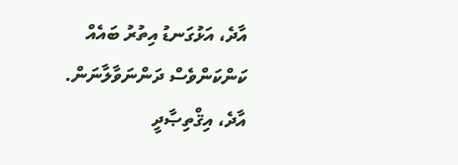އާދެ، އަޅުގަނޑު އިތުރު ބައެއް ކަންކަންވެސް ދަންނަވާލާނަން. އާދެ، އިޤްތިޞާދީ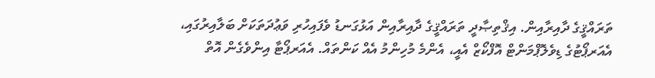ތަރައްޤީގެ ދާއިރާއިން. އިޤްތިޞާދީ ތަރައްޤީގެ ދާއިރާއިން އަޅުގަނޑު ވެފައިހުރި ވަޢުދަތަކަށް ބަލާއިރުގައި، އެއަރޕޯޓުގެ ޑިވެލޮޕްމަންޓް އޮފްކޯޒް އެއީ، އެންމެ މުހިންމު އެއް ކަންތައް. އެއަރޕޯޓާ އިންވެގެން އޮތް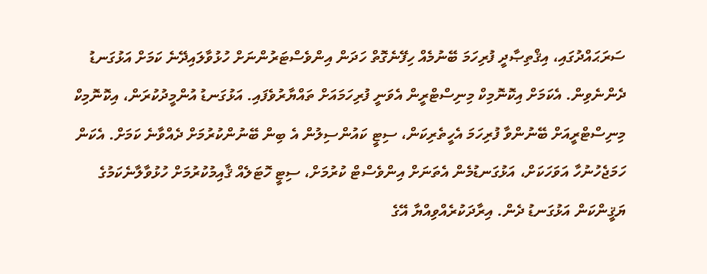ސަރަޙައްދުގައި، އިޤްތިޞާދީ ފުރިހަމަ ބޭނުމެއް ހިފޭނެގޮތް ހަދަން އިންވެސްޓަރުންނަށް ހުޅުވާލައިދޭނެ ކަމަށް އަޅުގަނޑު ދެންނެވިން. އެކަމަށް އިކޮނޮމިކް މިނިސްޓްރީން އެވަނީ ފުރިހަމައަށް ތައްޔާރުވެފައި. އަޅުގަނޑު އުންމީދުކުރަން، އިކޮނޮމިކް މިނިސްޓްރީއަށް ބޭނުންވާ ފުރިހަމަ އެހީތެރިކަން، ސިޓީ ކައުންސިލުން އެ ބިން ބޭނުންކުރުމަށް ދެއްވާނެ ކަމަށް. އެކަން ހަމަޖެހުނުހާ އަވަހަކަށް، އަޅުގަނޑުމެން އެތަނަށް އިންވެސްޓް ކުރުމަށް، ސިޓީ ހޮޓަލެއް ޤާއިމުކުރުމަށް ހުޅުވާލާނެކަމުގެ ޔަޤީންކަން އަޅުގަނޑު ދެން. އިރާދަކުރެއްވިއްޔާ އޭގެ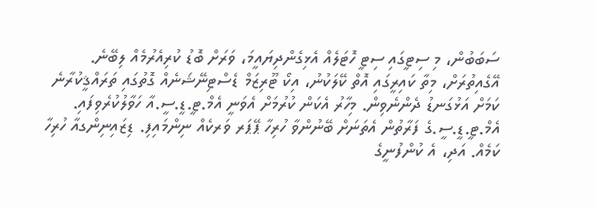ސަބަބުން، މި ސިޓީގައި ސިޓީ ހޮޓަލެއް އެޅިގެންދިޔައީމަ، ވަރަށް ބޮޑު ކުރިއެރުމެއް ލިބޭނެ.
އޭގެއިތުރަށް، މިތާ ކައިރީގައި އޮތް ކޭލަކުނު، އިކޯ ޓޫރިޒަމް ޑެސްޓިނޭޝަނެއް ގޮތުގައި ތަރައްޤީކުރާނެ ކަމަށް އަޅުގަނޑު ދެންނެވިން. މިހާރު އެކަން ކުރުމަށް އެވަނީ އެމް.ޓީ.ޑީ.ސީ.އާ ހަވާލުކުރެވިފައި. އެމް.ޓީ.ޑީ.ސީ.ގެ ފަރާތުން އެތަނަށް ބޭނުންވާ ހުރިހާ ޕޭޕަރ ވަރކެއް ނިންމައިފި. ޑިޒައިނިންގއާ ހުރިހާ ކަމެއް. އަދި، އެ ކުންފުނީގެ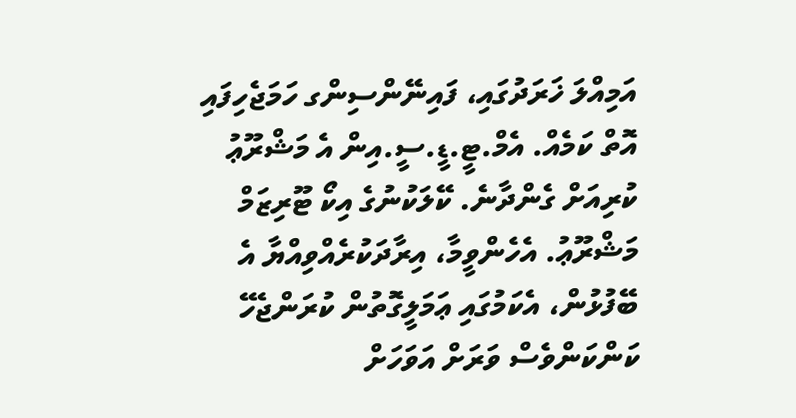އަމިއްލަ ޚަރަދުގައި، ފައިނޭންސިންގ ހަމަޖެހިފައި އޮތް ކަމެއް. އެމް.ޓީ.ޑީ.ސީ.އިން އެ މަޝްރޫޢު ކުރިއަށް ގެންދާނެ. ކޭލަކުނުގެ އިކޯ ޓޫރިޒަމް މަޝްރޫޢު. އެހެންވީމާ، އިރާދަކުރެއްވިއްޔާ އެ ބޭފުޅުން، އެކަމުގައި ޢަމަލީގޮތުން ކުރަންޖެހޭ ކަންކަންވެސް ވަރަށް އަވަހަށް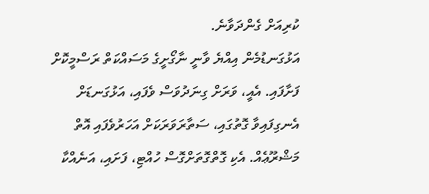ކުރިއަށް ގެންދަވާނެ.
އަޅުގަނޑުމެން އިއްޔެ ވާނީ ނާގޯށީގެ މަސައްކަތް ރަސްމީކޮށް ފަށާފައި. އެއީ، ވަރަށް ގިނަދުވަސް ވެފައި، އަޅުގަނޑަށް އެނގިފައިވާ ގޮތުގައި، ސަތާރަވަރަކަށް އަހަރުވެފައި އޮތް މަޝްރޫޢެއް. އެކި ގޮތްގޮތަށްގޮސް ހުއްޓި، ފަށައި، އަނެއްކާ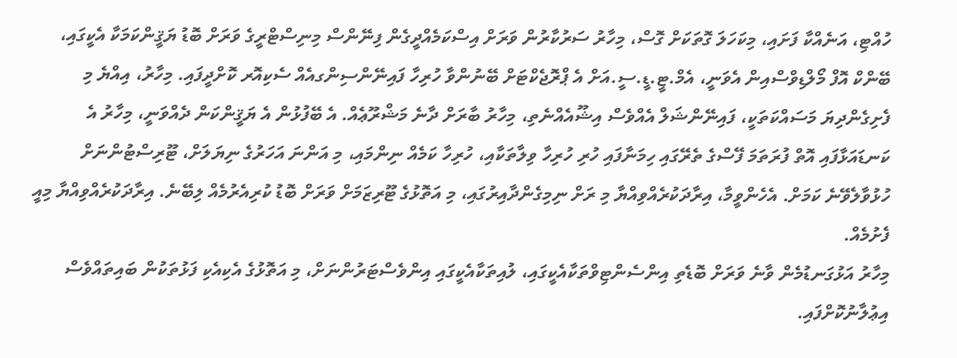ހުއްޓި، އަނެއްކާ ފަށައި، މިކަހަލަ ގޮތަކަށް ގޮސް، މިހާރު ސަރުކާރުން ވަރަށް އިސްކަމެއްދީގެން ފިނޭންސް މިނިސްޓްރީގެ ވަރަށް ބޮޑު ޔަޤީންކަމަކާ އެކީގައި، ބޭންކް އޮފް މޯލްޑިވްސްއިން އެވަނީ، އެމް.ޓީ.ޑީ.ސީ.އަށް އެ ޕްރޮޖެކްޓަށް ބޭނުންވާ ހުރިހާ ފައިނޭންސިންގއެއް ސެކިއޮރ ކޮށްދީފައި. މިހާރު، އިއްޔެ މި ފެށިގެންދިޔަ މަސައްކަތަކީ، ފައިނޭންޝަލް އެއްވެސް އިޝޫއެއްނެތި، މިހާރު ބާރަށް ދާނެ މަޝްރޫޢެއް. އެ ބޭފުޅުން އެ ޔަޤީންކަން ދެއްވަނީ، މިހާރު އެ ކަނޑައަޅާފައި އޮތް ފުރަތަމަ ފޭސްގެ ތެރޭގައި ހިމަނާފައި ހުރި ހުރިހާ ވިލާތަކާއި، ހުރިހާ ކަމެއް ނިންމައި، މި އަންނަ އަހަރުގެ ނިޔަލަށް، ޓޫރިސްޓުންނަށް ހުޅުވާލެވޭނެ ކަމަށް. އެހެންވީމާ، އިރާދަކުރެއްވިއްޔާ މި ރަށް ނިމިގެންދާއިރުގައި، މި އަތޮޅުގެ ޓޫރިޒަމަށް ވަރަށް ބޮޑު ކުރިއެރުމެއް ލިބޭނެ. އިރާދަކުރެއްވިއްޔާ މިއީ ފެށުމެއް.
މިހާރު އަޅުގަނޑުމެން ވާނެ ވަރަށް ބޮޑެތި އިންސެންޓިވްތަކާއެކީގައި، ލުއިތަކާއެކީގައި އިންވެސްޓަރުންނަށް، މި އަތޮޅުގެ އެކިއެކި ފަޅުތަކުން ބައިތައްވެސް އިޢުލާނުކޮށްފައި.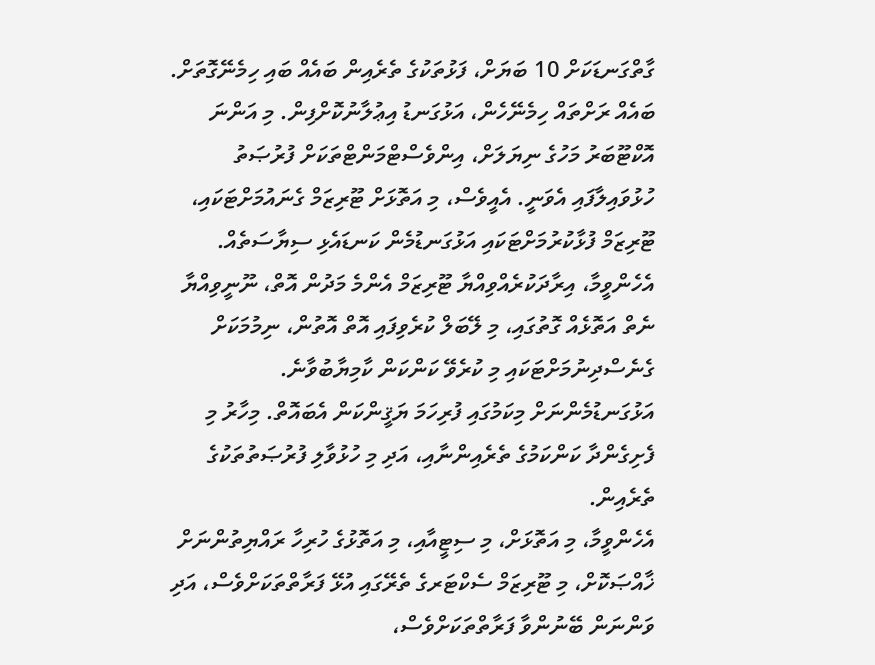ގާތްގަނޑަކަށް 10 ބަޔަށް، ފަޅުތަކުގެ ތެރެއިން ބައެއް ބައި ހިމެނޭގޮތަށް. ބައެއް ރަށްތައް ހިމެނޭހެން، އަޅުގަނޑު އިޢުލާނުކޮށްފިން. މި އަންނަ އޮކްޓޫބަރު މަހުގެ ނިޔަލަށް، އިންވެސްޓްމަންޓްތަކަށް ފުރުޞަތު ހުޅުވައިލާފައި އެވަނީ. އެއީވެސް، މި އަތޮޅަށް ޓޫރިޒަމް ގެނައުމަށްޓަކައި، ޓޫރިޒަމް ފުޅާކުރުމަށްޓަކައި އަޅުގަނޑުމެން ކަނޑައެޅި ސިޔާސަތެއް. އެހެންވީމާ، އިރާދަކުރެއްވިއްޔާ ޓޫރިޒަމް އެންމެ މަދުން އޮތް، ނޫނީވިއްޔާ ނެތް އަތޮޅެއް ގޮތުގައި، މި ލޭބަލް ކުރެވިފައި އޮތް އޮތުން، ނިމުމަކަށް ގެނެސްދިނުމަށްޓަކައި މި ކުރެވޭ ކަންކަން ކާމިޔާބުވާނެ. އަޅުގަނޑުމެންނަށް މިކަމުގައި ފުރިހަމަ ޔަޤީންކަން އެބައޮތް. މިހާރު މި ފެށިގެންދާ ކަންކަމުގެ ތެރެއިންނާއި، އަދި މި ހުޅުވާލި ފުރުޞަތުތަކުގެ ތެރެއިން.
އެހެންވީމާ، މި އަތޮޅަށް، މި ސިޓީއާއި، މި އަތޮޅުގެ ހުރިހާ ރައްޔިތުންނަށް ޚާއްޞަކޮށް، މި ޓޫރިޒަމް ސެކްޓަރގެ ތެރޭގައި އުޅޭ ފަރާތްތަކަށްވެސް، އަދި ވަންނަން ބޭނުންވާ ފަރާތްތަކަށްވެސް،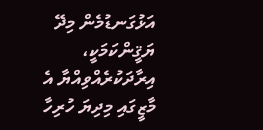އަޅުގަނޑުމެން މިދޭ ޔަޤީންކަމަކީ، އިރާދަކުރެއްވިއްޔާ އެ މާޒީގައި މިދިޔަ ހުރިހާ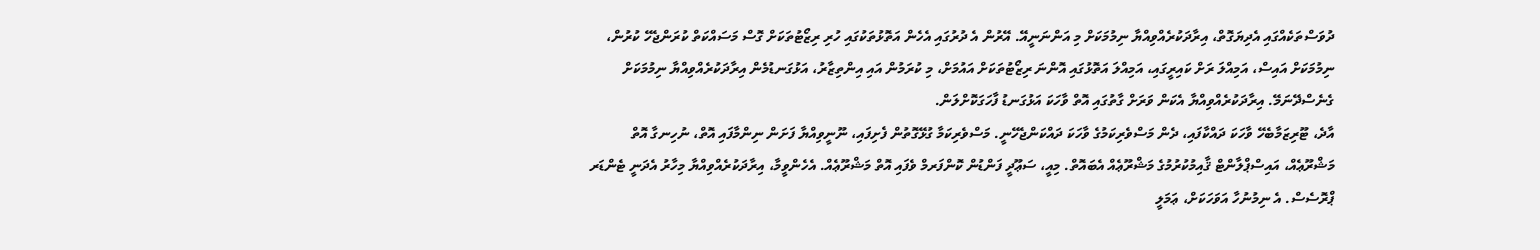ދުވަސްތަކެއްގައި އެދިޔަގޮތް، އިރާދަކުރެއްވިއްޔާ ނިމުމަކަށް މި އަންނަނީއޭ. އޭރުން އެ ދުރުގައި އެހެން އަތޮޅުތަކުގައި ހުރި ރިޒޯޓުތަކަށް ގޮސް މަސައްކަތް ކުރަންޖެހޭ ކުރުން، ނިމުމަކަށް އައިސް، އަމިއްލަ ރަށް ކައިރީގައި، އަމިއްލަ އަތޮޅުގައި އޮންނަ ރިޒޯޓުތަކަށް އައުމަށް، މި ކުރަމުން އައި އިންތިޒާރު، އަޅުގަނޑުމެން އިރާދަކުރެއްވިއްޔާ ނިމުމަކަށް ގެނެސްދޭނަމޭ. އިރާދަކުރެއްވިއްޔާ އެކަން ވަރަށް ގާތުގައި އޮތް ވާހަކަ އަޅުގަނޑު ފާހަގަކޮށްލަން.
އާދެ، ޓޫރިޒަމާބެހޭ ވާހަކަ ދައްކާފައި، ދެން މަސްވެރިކަމުގެ ވާހަކަ ދައްކަންޖެހޭނީ. މަސްވެރިކަމާ ގުޅޭގޮތުން ފެށިފައި، ނޫނީވިއްޔާ ފަށަން ނިންމާފައި އޮތް، ނުހިނގާ އޮތް މަޝްރޫޢެއް، އައިސްޕްލާންޓް ޤާއިމުކުރުމުގެ މަޝްރޫޢެއް އެބައޮތް. މިއީ، ސަޢޫދީ ފަންޑުން ކޮންފަރމް ވެފައި އޮތް މަޝްރޫޢެއް. އެހެންވީމާ، އިރާދަކުރެއްވިއްޔާ މިހާރު އެދަނީ ޓެންޑަރ ޕްރޮސެސް. އެ ނިމުނުހާ އަވަހަކަށް، ޢަމަލީ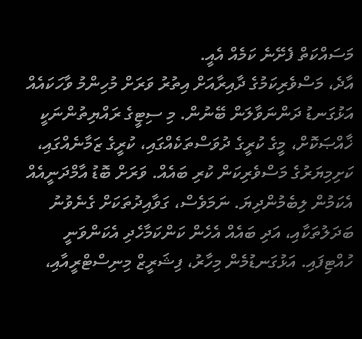މަސައްކަތް ފެށޭނެ ކަމެއް އެއީ.
އާދެ، މަސްވެރިކަމުގެ ދާއިރާއަށް އިތުރު ވަރަށް މުހިންމު ވާހަކައެއް އަޅުގަނޑު ދަންނަވާލަން ބޭނުން. މި ސިޓީގެ ރައްޔިތުންނަކީ ޚާއްޞަކޮށް، މީގެ ކުރީގެ ދުވަސްތަކެއްގައި، ކުރީގެ ޒަމާނެއްގައި، ކަށިމިޔަރުގެ މަސްވެރިކަން ކުރި ބައެއް. ވަރަށް ބޮޑު އާމްދަނީއެއް އެކަމުން ލިބެމުންދިޔަ. ނަމަވެސް، ގަވާއިދުތަކަށް ގެނެވުނު ބަދަލުތަކާއި، އަދި ބައެއް އެހެން ކަންކަމާހެދި އެކަންވަނީ ހުއްޓިފައި. އަޅުގަނޑުމެން މިހާރު، ފިޝަރީޒް މިނިސްޓްރީއާއި،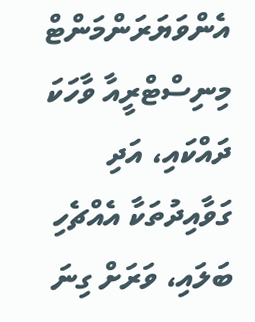އެންވަޔަރަންމަންޓް މިނިސްޓްރީއާ ވާހަކަ ދައްކައި، އަދި ގަވާއިދުތަކާ އެއްޗެހި ބަލައި، ވަރަށް ގިނަ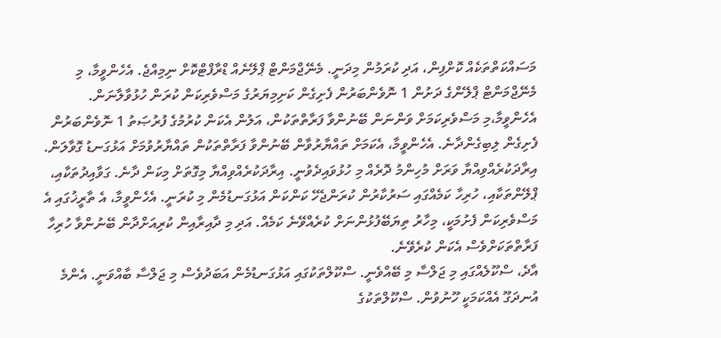މަސައްކަތްތަކެއް ކޮށްފިން، އަދި ކުރަމުން މިދަނީ. މެނޭޖްމަންޓް ޕްލޭނެއް ޑްރާފްޓްކޮށް ނިމިއްޖެ. އެހެންވީމާ، މި މެނޭޖްމަންޓް ޕްލޭންގެ ދަށުން 1 ނޮވެންބަރުން ފެށިގެން ކަށިމިޔަރުގެ މަސްވެރިކަން ކުރަން ހުޅުވާލާނަން.
އެހެންވީމާ،މި މަސްވެރިކަމަށް ވަންނަން ބޭނުންވާ ފަރާތްތަކުން، އަލުން އެކަން ކުރުމުގެ ފުރުޞަތު 1 ނޮވެންބަރުން ފެށިގެން ލިބިގެންދާނެ. އެހެންވީމާ، އެކަމަށް ތައްޔާރުވާން ބޭނުންވާ ފަރާތްތަކުން ތައްޔާރުވުމަށް އަޅުގަނޑު ގޮވާލަން. އިރާދަކުރެއްވިއްޔާ ވަރަށް މުހިންމު ދޮރެއް މި ހުޅުވައިދެވުނީ. އިރާދަކުރެއްވިއްޔާ މިގޮތަށް މިކަން ދާނެ. ގަވާއިދުތަކާއި، ޕްލޭންތަކާއި، ހުރިހާ ކަމެއްގައި ސަރުކާރުން ކުރަންޖެހޭ ކަންކަން އަޅުގަނޑުމެން މި ކުރަނީ. އެހެންވީމާ، އެ ތާރީޚުގައި އެ މަސްވެރިކަން ފެށުމަކީ، މިހާރު ތިޔަބޭފުޅުންނަށް ކުރެއްވޭނެ ކަމެއް. އަދި މި ދާއިރާއިން ކުރިއަށްދާން ބޭނުންވާ ހުރިހާ ފަރާތްތަކަށްވެސް އެކަން ކުރެވޭނެ.
އާދެ، ސްކޫލެއްގައި މި ޖަލްސާ މި ބޭއްވެނީ. ސްކޫލްތަކުގައި އަޅުގަނޑުމެން އަބަދުވެސް މި ޖަލްސާ ބާއްވަނީ. އެންމެ އުނދަގޫ އެއްކަމަކީ ހޫނުވުން. ސްކޫލްތަކުގެ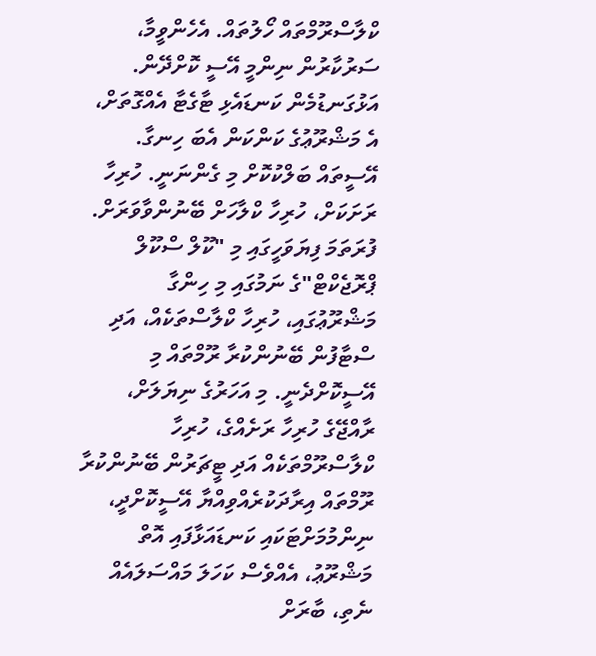ކްލާސްރޫމްތައް ހޯލުތައް. އެހެންވީމާ، ސަރުކާރުން ނިންމީ އޭސީ ކޮށްދޭން. އަޅުގަނޑުމެން ކަނޑައެޅި ޓާގެޓާ އެއްގޮތަށް، އެ މަޝްރޫޢުގެ ކަންކަން އެބަ ހިނގާ. އޭސީތައް ބަލްކުކޮށް މި ގެންނަނީ. ހުރިހާ ރަށަކަށް، ހުރިހާ ކްލާހަށް ބޭނުންވާވަރަށް. ފުރަތަމަ ފިޔަވަހީގައި މި "ކޫލް ސްކޫލް ޕްރޮޖެކްޓް"ގެ ނަމުގައި މި ހިންގާ މަޝްރޫޢުގައި، ހުރިހާ ކްލާސްތަކެއް، އަދި ސްޓާފުން ބޭނުންކުރާ ރޫމްތައް މި އޭސީކޮށްދެނީ. މި އަހަރުގެ ނިޔަލަށް، ރާއްޖޭގެ ހުރިހާ ރަށެއްގެ، ހުރިހާ ކްލާސްރޫމްތަކެއް އަދި ޓީޗަރުން ބޭނުންކުރާ ރޫމްތައް އިރާދަކުރެއްވިއްޔާ އޭސީކޮށްދީ، ނިންމުމަށްޓަކައި ކަނޑައަޅާފައި އޮތް މަޝްރޫޢު، އެއްވެސް ކަހަލަ މައްސަލައެއް ނެތި، ބާރަށް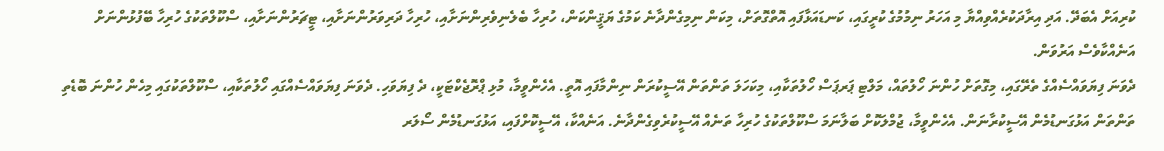ކުރިއަށް އެބަދޭ. އަދި އިރާދަކުރެއްވިއްޔާ މި އަހަރު ނިމުމުގެ ކުރީގައި، ކަނޑައަޅާފައި އޮތްގޮތަށް، މިކަން ނިމިގެންދާނެ ކަމުގެ ޔަޤީންކަން، ހުރިހާ ބެލެނިވެރިންނަށާއި، ހުރިހާ ދަރިވަރުންނަށާއި، ޓީޗަރުންނަށާއި، ސްކޫލްތަކުގެ ހުރިހާ ބޭފުޅުންނަށް އަނެއްކާވެސް އަރުވަން.
ދެވަނަ ފިޔަވައްސެއްގެ ތެރޭގައި، މިގޮތަށް ހުންނަ ހޯލުތައް، މަލްޓި ޕަރޕަސް ހޯލުތަކާއި، މިކަހަލަ ތަންތަން އޭސީކުރަން ނިންމާފައި އޮތީ. އެހެންވީމާ، މުޅި ޕްރޮޖެކްޓަކީ، ދެ ފިޔަވަހި. ދެވަނަ ފިޔަވައްސެއްގައި ހޯލުތަކާއި، ސްކޫލްތަކުގައި މިހެން ހުންނަ ބޮޑެތި ތަންތަން އަޅުގަނޑުމެން އޭސީކުރާނަން. އެހެންވީމާ، ޖުމްލަކޮށް ބަލާނަމަ ސްކޫލްތަކުގެ ހުރިހާ ތަނެއް އޭސީކުރެވިގެންދާނެ. އަނެއްކާ، އޭސީކޮށްފައި، އަޅުގަނޑުމެން ސޯލަރ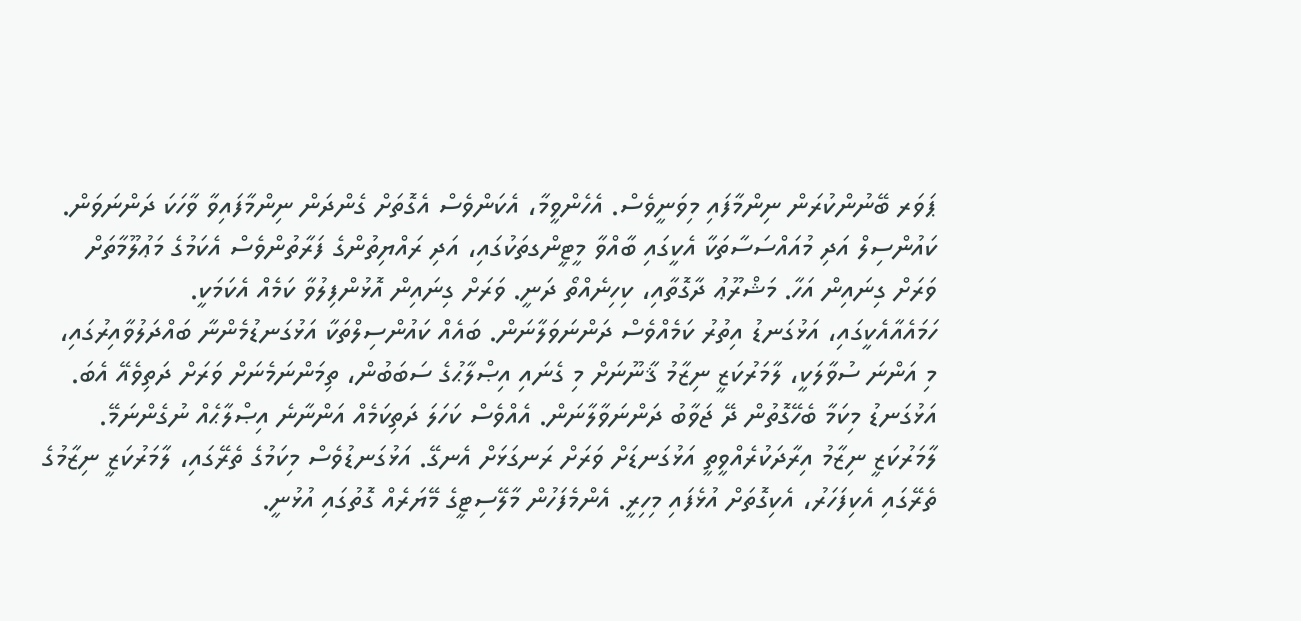ޕަވަރ ބޭނުންކުރަން ނިންމާފައި މިވަނީވެސް. އެހެންވީމާ، އެކަންވެސް އެގޮތަށް ގެންދަން ނިންމާފައިވާ ވާހަކަ ދަންނަވަން. ކައުންސިލް އަދި މުއައްސަސާތަކާ އެކީގައި ބާއްވާ މީޓީންގތަކުގައި، އަދި ރައްޔިތުންގެ ފަރާތުންވެސް އެކަމުގެ މަޢުލޫމާތަށް ވަރަށް ގިނައިން އަހާ. މަޝްރޫޢު ދާގޮތާއި، ކިހިނެއްތޯ ދަނީ. ވަރަށް ގިނައިން އޮޅުންފިލުވާ ކަމެއް އެކަމަކީ.
ހަމައެއާއެކީގައި، އަޅުގަނޑު އިތުރު ކަމެއްވެސް ދަންނަވަލާނަން. ބައެއް ކައުންސިލްތަކާ އަޅުގަނޑުމެންނާ ބައްދަލުވާއިރުގައި، މި އަންނަ ސުވާލަކީ، ލާމަރުކަޒީ ނިޒާމު ޤާނޫނަށް މި ގެނައި އިޞްލާޙުގެ ސަބަބުން، ތިމަންނަމެނަށް ވަރަށް ދަތިވެއޭ އެބަ. އަޅުގަނޑު މިކަމާ ބެހޭގޮތުން ދޭ ޖަވާބު ދަންނަވާލާނަން. އެއްވެސް ކަހަލަ ދަތިކަމެއް އަންނާނެ އިޞްލާޙެއް ނުގެންނަމޭ. ލާމަރުކަޒީ ނިޒާމު އިރާދަކުރެއްވީތީ އަޅުގަނޑަށް ވަރަށް ރަނގަޅަށް އެނގޭ. އަޅުގަނޑުވެސް މިކަމުގެ ތެރޭގައި، ލާމަރުކަޒީ ނިޒާމުގެ ތެރޭގައި އެކިފަހަރު، އެކިގޮތަށް އުޅެފައި މިހިރީ. އެންމެފަހުން މާލޭސިޓީގެ މޭޔަރެއް ގޮތުގައި އުޅުނީ.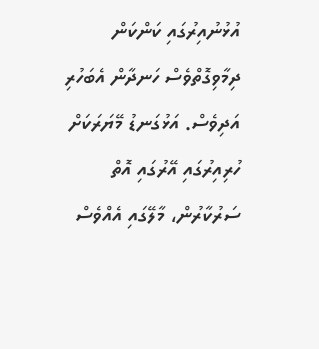އުޅުނުއިރުގައި ކަންކަން ދިމާވިގޮތްވެސް ހަނދާން އެބަހުރި އަދިވެސް. އަޅުގަނޑު މޭޔަރަކަށް ހުރިއިރުގައި އޭރުގައި އޮތް ސަރުކާރުން، މާލޭގައި އެއްވެސް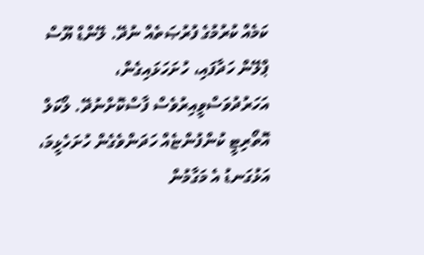ކަމެއް ކުރުމުގެ ފުރުޞަތެއް ނުދޭ. ލޭންޑް ޔޫސް ޕްލޭން ހަދާފައި، ހުށަހަޅައިގެން، އަހަރުދުވަސްވީއިރުވެސް ފާސްކޮށްނުދޭ. ލޯކަލް އޮތޯރިޓީ ކުންފުންޏެއް ހަދަންވެގެން ހުށަހެޅީމަ، އަޅުގަނޑު އެ މަގާމުން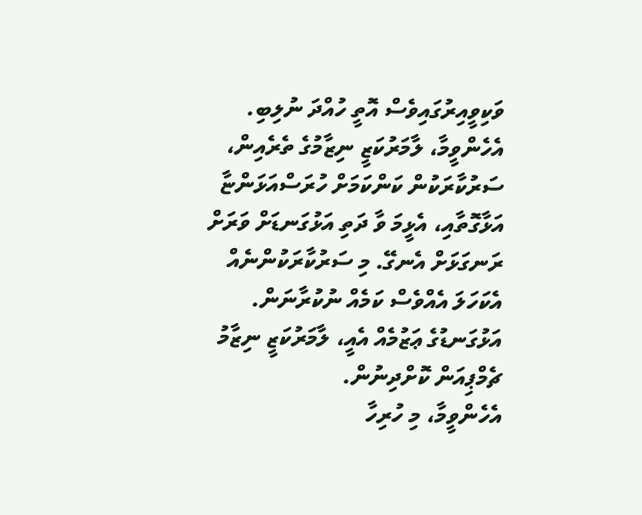ވަކިވީއިރުގައިވެސް އޮތީ ހުއްދަ ނުލިބި. އެހެންވީމާ، ލާމަރުކަޒީ ނިޒާމުގެ ތެރެއިން، ސަރުކާރަކުން ކަންކަމަށް ހުރަސްއަޅަންޏާ އަޅާގޮތާއި، އެޅީމަ ވާ ދަތި އަޅުގަނޑަށް ވަރަށް ރަނގަޅަށް އެނގޭ. މި ސަރުކާރަކުންނެއް އެކަހަލަ އެއްވެސް ކަމެއް ނުކުރާނަން. އަޅުގަނޑުގެ ޢަޒުމެއް އެއީ، ލާމަރުކަޒީ ނިޒާމު ޗެމްޕިއަން ކޮށްދިނުން.
އެހެންވީމާ، މި ހުރިހާ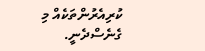ކުރިއެރުންތަކެއް މި ގެނެސްދެނީ.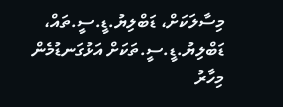މިސާލަކަށް، ޑަބްލިޔު.ޑީ.ސީ.ތައް، ޑަބްލިޔު.ޑީ.ސީ.ތަކަށް އަޅުގަނޑުމެން މިހާރު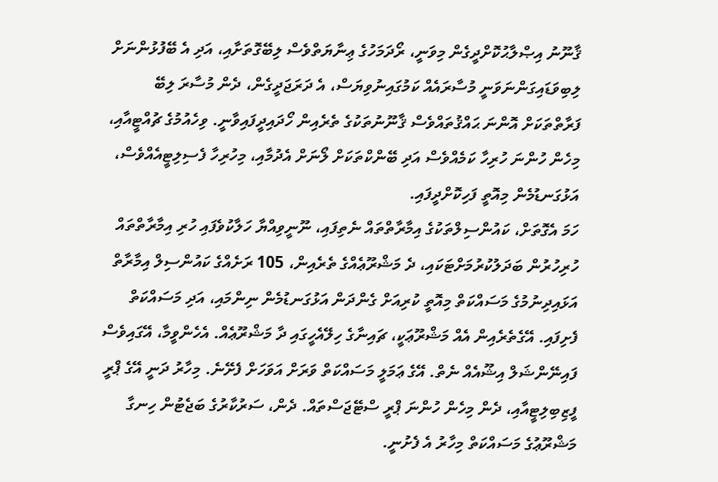ޤާނޫނު އިޞްލާޙުކޮށްދީގެން މިވަނީ، ރޯދަމަހުގެ ޢިނާޔަތްވެސް ލިބޭގޮތަށާއި، އަދި އެ ބޭފުޅުންނަށް ލިބިވަޑައިގަންނަވަނީ މުސާރައެއް ކަމުގައިނުވިޔަސް، އެ ދަރަޖަދީގެން، ދެން މުސާރަ ލިބޭ ފަރާތްތަކަށް އޮންނަ ޙައްޤުތައްވެސް ޤާނޫނުތަކުގެ ތެރެއިން ހޯދައިދީފައިވާނީ. ވިހެއުމުގެ ޗުއްޓީއާއި، މިހެން ހުންނަ ހުރިހާ ކަމެއްވެސް އަދި ބޭންކްތަކަށް ލޯނަށް އެދުމާއި، މިހުރިހާ ފެސިލިޓީއެއްވެސް، އަޅުގަނޑުމެން މިއޮތީ ފަހިކޮށްދީފައި.
ހަމަ އެގޮތަށް، ކައުންސިލްތަކުގެ އިމާރާތްތައް ނެތިފައި، ނޫނީވިއްޔާ ހަލާކުވެފައި ހުރި އިމާރާތްތައް ހުރިހުރުން ބަދަލުކުރުމަށްޓަކައި، ދެ މަޝްރޫޢެއްގެ ތެރެއިން، 105 ރަށެއްގެ ކައުންސިލް އިމާރާތް އަޅައިދިނުމުގެ މަސައްކަތް މިއޮތީ ކުރިއަށް ގެންދަން އަޅުގަނޑުމެން ނިންމައި، އަދި މަސައްކަތް ފެށިފައި. އޭގެތެރެއިން އެއް މަޝްރޫޢަކީ، ޗައިނާގެ ހިލޭއެހީގައި ދާ މަޝްރޫޢެއް. އެހެންވީމާ، އޭގައިވެސް ފައިނޭންޝަލް އިޝޫއެއް ނެތް. އޭގެ ޢަމަލީ މަސައްކަތް ވަރަށް އަވަހަށް ފެށޭނެ. މިހާރު ދަނީ އޭގެ ޕްރީ ފީޒިބިލިޓީއާއި، ދެން މިހެން ހުންނަ ޕްރީ ސްޓޭޖަސްތައް. ދެން، ސަރުކާރުގެ ބަޖެޓުން ހިނގާ މަޝްރޫޢުގެ މަސައްކަތް މިހާރު އެ ފެށުނީ.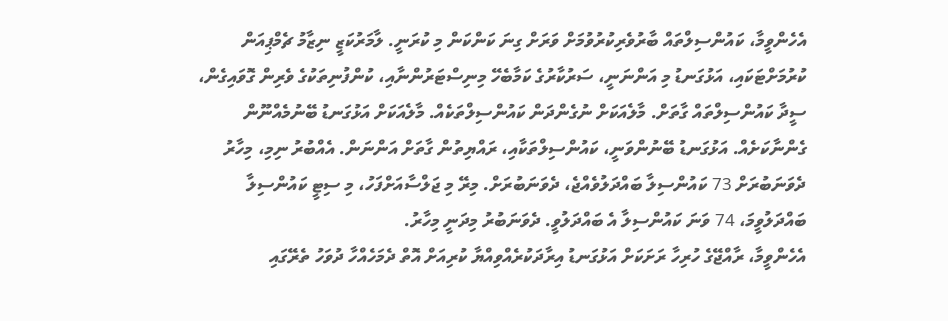އެހެންވީމާ، ކައުންސިލްތައް ބާރުވެރިކުރުވުމަށް ވަރަށް ގިނަ ކަންކަން މި ކުރަނީ. ލާމަރުކަޒީ ނިޒާމު ޗެމްޕިއަން ކުރުމަށްޓަކައި، އަޅުގަނޑު މި އަންނަނީ، ސަރުކާރުގެ ކަމާބެހޭ މިނިސްޓަރުންނާއި، ކުންފުނިތަކުގެ ވެރިން ގޮވައިގެން، ސީދާ ކައުންސިލްތައް ގާތަށް. މާލެއަކަށް ނުގެންދަން ކައުންސިލްތަކެއް. މާލެއަކަށް އަޅުގަނޑު ބޭނުމެއްނޫން ގެންނާކަށެއް. އަޅުގަނޑު ބޭނުންވަނީ، ކައުންސިލްތަކާއި، ރައްޔިތުން ގާތަށް އަންނަން. އެއްބުރު ނިމި، މިހާރު ދެވަނަބުރަށް 73 ކައުންސިލާ ބައްދަލުވެއްޖެ، ދެވަނަބުރަށް. މިރޭ މި ޖަލްސާއަށްފަހު، މި ސިޓީ ކައުންސިލާ ބައްދަލުވީމަ، 74 ވަނަ ކައުންސިލާ އެ ބައްދަލުވީ. ދެވަނަބުރު މިދަނީ މިހާރު.
އެހެންވީމާ، ރާއްޖޭގެ ހުރިހާ ރަށަކަށް އަޅުގަނޑު އިރާދަކުރެއްވިއްޔާ ކުރިއަށް އޮތް ދެމަހެއްހާ ދުވަހު ތެރޭގައި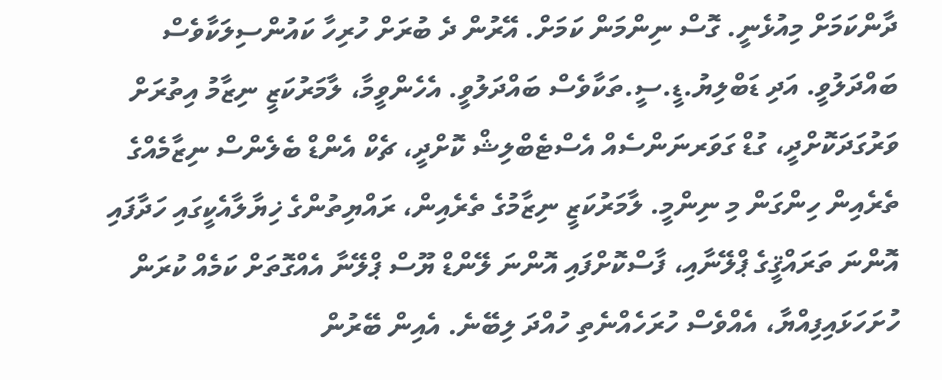ދާންކަމަށް މިއުޅެނީ. ގޮސް ނިންމަން ކަމަށް. އޭރުން ދެ ބުރަށް ހުރިހާ ކައުންސިލަކާވެސް ބައްދަލުވީ. އަދި ޑަބްލިޔު.ޑީ.ސީ.ތަކާވެސް ބައްދަލުވީ. އެހެންވީމާ، ލާމަރުކަޒީ ނިޒާމު އިތުރަށް ވަރުގަދަކޮށްދީ، ގުޑް ގަވަރނަންސެއް އެސްޓެބްލިޝް ކޮށްދީ، ޗެކް އެންޑް ބެލެންސް ނިޒާމެއްގެ ތެރެއިން ހިންގަން މި ނިންމީ. ލާމަރުކަޒީ ނިޒާމުގެ ތެރެއިން، ރައްޔިތުންގެ ޚިޔާލާއެކީގައި ހަދާފައި އޮންނަ ތަރައްޤީގެ ޕްލޭނާއި، ފާސްކޮށްފައި އޮންނަ ލޭންޑް ޔޫސް ޕްލޭނާ އެއްގޮތަށް ކަމެއް ކުރަން ހުށަހަޅައިފިއްޔާ، އެއްވެސް ހުރަހެއްނެތި ހުއްދަ ލިބޭނެ. އެއިން ބޭރުން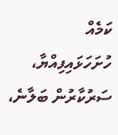ކަމެއް ހުށަހަޅައިފިއްޔާ، ސަރުކާރުން ބަލާނެ،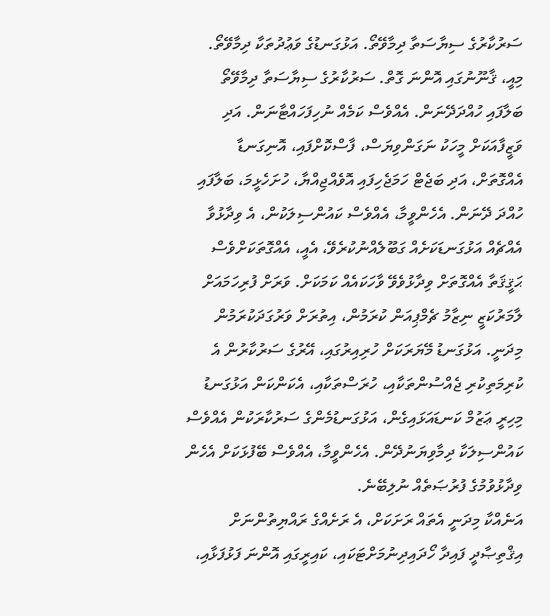ސަރުކާރުގެ ސިޔާސަތާ ދިމާވޭތޯ. އަޅުގަނޑުގެ ވަޢުދުތަކާ ދިމާވޭތޯ. މިއީ، ޤާނޫނުގައި އޮންނަ ގޮތް. ސަރުކާރުގެ ސިޔާސަތާ ދިމާވޭތޯ ބަލާފައި ހުއްދަދޭނަން. އެއްވެސް ކަމެއް ނުހިފަހައްޓާނަން. އަދި ވަޒީފާއަކަށް މީހަކު ނަގަންވިޔަސް، ފާސްކޮށްފައި، އޮނިގަނޑާ އެއްގޮތަށް، އަދި ބަޖެޓް ހަމަޖެހިފައި އޮވެއްޖިއްޔާ، ހުށަހެޅީމަ، ބަލާފައި ހުއްދަ ދޭނަން. އެހެންވީމާ، އެއްވެސް ކައުންސިލަކުން، އެ ވިދާޅުވާ އެއްޗެއް އަޅުގަނޑަކަށެއް ގަބޫލެއްނުކުރެވޭ، އެއީ، އެއްގޮތަކަށްވެސް ޙަޤީޤަތާ އެއްގޮތަށް ވިދާޅުވެވޭ ވާހަކައެއް ކަމަކަށް. ވަރަށް ފުރިހަމައަށް ލާމަރުކަޒީ ނިޒާމު ޗެމްޕިއަން ކުރަމުން، އިތުރަށް ވަރުގަދަކުރަމުން މިދަނީ. އަޅުގަނޑު މޭޔަރަކަށް ހުރިއިރުގައި، އޭރުގެ ސަރުކާރުން އެ ކުރިމަތިކުރި ޖެއްސުންތަކާއި، ހުރަސްތަކާއި، އެކަންކަން އަޅުގަނޑު މިހިރީ ޢަޒުމް ކަނޑައަޅައިގެން، އަޅުގަނޑުމެންގެ ސަރުކާރަކުން އެއްވެސް ކައުންސިލަކާ ދިމާވިޔަނުދޭން. އެހެންވީމާ، އެއްވެސް ބޭފުޅަކަށް އެހެން ވިދާޅުވުމުގެ ފުރުޞަތެއް ނުލިބޭނެ.
އަނެއްކާ މިދަނީ އެތައް ރަށަކަށް، އެ ރަށެއްގެ ރައްޔިތުންނަށް އިޤްތިޞާދީ ފައިދާ ހޯދައިދިނުމަށްޓަކައި، ކައިރީގައި އޮންނަ ފަޅުފަޅާއި،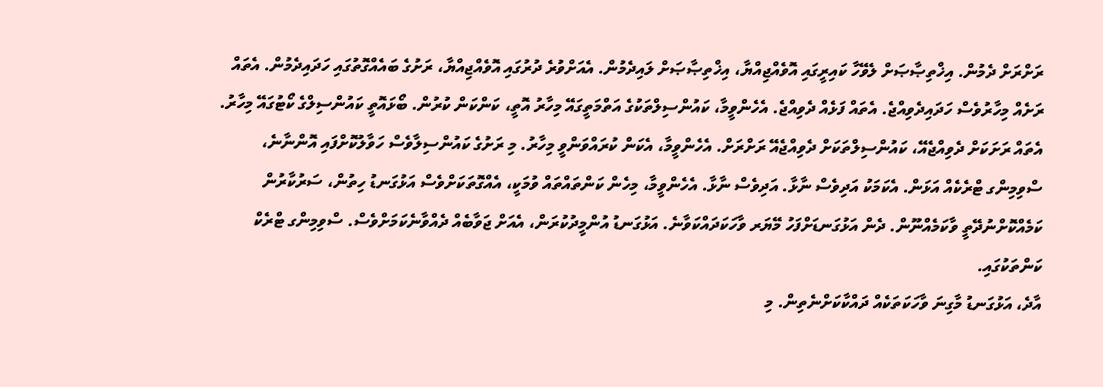ރަށްރަށް ދެމުން. އިޚްތިޞާޞަށް ލެވޭހާ ކައިރީގައި އޮވެއްޖިއްޔާ، އިޚްތިޞާޞަށް ލައިދެމުން. އެއަށްވުރެ ދުރުގައި އޮވެއްޖިއްޔާ، ރަށުގެ ބައެއްގޮތުގައި ހަދައިދެމުން. އެތައް ރަށެއް މިހާރުވެސް ހަދައިދެވިއްޖެ. އެތައް ފަޅެއް ދެވިއްޖެ. އެހެންވީމާ، ކައުންސިލްތަކުގެ އަތްމަތީގައޭ މިހާރު އޮތީ، ކަންކަން ކުރުން. ބޯޅައޮތީ ކައުންސިލްގެ ކޯޓުގައޭ މިހާރު. އެތައް ރަށަކަށް ދެވިއްޖެއޭ، ކައުންސިލްތަކަށް ދެވިއްޖެއޭ ރަށްރަށް. އެހެންވީމާ، އެކަން ކުރައްވަންވީ މިހާރު. މި ރަށުގެ ކައުންސިލާވެސް ހަވާލުކޮށްފައި އޮންނާނެ، ސްވިމިންގ ޓްރެކެއް އަޅަން. އެކަމަކު އަދިވެސް ނާޅާ. އަދިވެސް ނާޅާ. އެހެންވީމާ، މިހެން ކަންތައްތައް ވުމަކީ، އެއްގޮތަކަށްވެސް އަޅުގަނޑު ހިތުން، ސަރުކާރުން ކަމެއްކޮށްނުދޭތީ ވާކަމެއްނޫން. ދެން އަޅުގަނޑަށްފަހު މޭޔަރ ވާހަކަދައްކަވާނެ. އަޅުގަނޑު އުންމީދުކުރަން، އެއަށް ޖަވާބެއް ދެއްވާނެކަމަށްވެސް. ސްވިމިންގ ޓްރެކް ކަންތަކުގައި.
އާދެ، އަޅުގަނޑު މާގިނަ ވާހަކަތަކެއް ދައްކާކަށްނެތިން. މި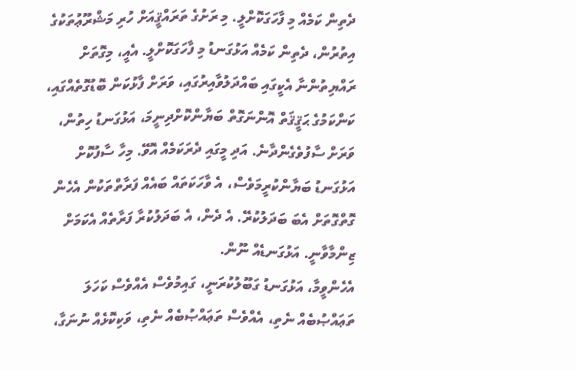ދެތިން ކަމެއް މި ފާހަގަކޮށްލީ. މި ރަށުގެ ތަރައްޤީއަށް ހުރި މަޝްރޫޢުތަކުގެ އިތުރުން، ދެތިން ކަމެއް އަޅުގަނޑު މި ފާހަގަކޮށްލީ. އެއީ، މިގޮތަށް ރައްޔިތުންނާ އެކީގައި ބައްދަލުވާއިރުގައި، ވަރަށް ފާޅުކަން ބޮޑުގޮތެއްގައި، ކަންކަމުގެ ޙަޤީޤަތް އޮންނަގޮތް ބަޔާންކޮށްދިނީމަ، އަޅުގަނޑު ހިތުން، ވަރަށް ސާފުވެގެންދާނެ. އަދި މީގައި ދެރަކަމެއް އޮވޭ. މިހާ ސާފުކޮށް އަޅުގަނޑު ބަޔާންކުރީމަވެސް، އެ ވާހަކަތައް ބައެއް ފަރާތްތަކުން އެހެން ގޮތްގޮތަށް އެބަ ބަދަލުކުރޭ. އެ ދެން، އެ ބަދަލުކުރާ ފަރާތެއް އެކަމަށް ޒިންމާވާނީ. އަޅުގަނޑެއް ނޫން.
އެހެންވީމާ، އަޅުގަނޑު ގަބޫލުކުރަނީ، ގައިމުވެސް އެއްވެސް ކަހަލަ ތަޢައްޞުބެއް ނެތި، އެއްވެސް ތަޢައްޞުބެއް ނެތި، ވަކިކޮޅެއް ނުނަގާ،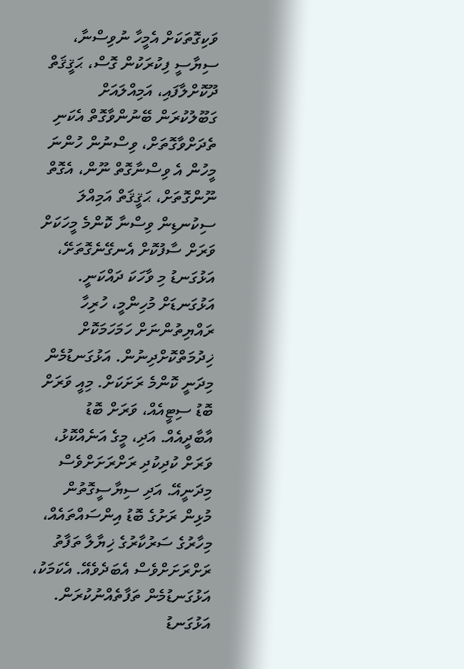ވަކިގޮތަކަށް އެމީހާ ނުވިސްނާ، ސިޔާސީ ފިކުރަކުން ގޮސް، ޙަޤީޤަތް ދޫކޮށްލާފައި، އަމިއްލައަށް ގަބޫލުކުރަން ބޭނުންވާގޮތް އެކަނި ތެދަށްވާގޮތަށް، ވިސްނުން ހުންނަ މީހުން އެ ވިސްނާގޮތް ނޫން، އެގޮތް ނޫންގޮތަށް، ޙަޤީޤަތް އަމިއްލަ ސިކުނޑިން ވިސްނާ ކޮންމެ މީހަކަށް ވަރަށް ސާފުކޮށް އެނގޭނެގޮތަށޭ، އަޅުގަނޑު މި ވާހަކަ ދައްކަނީ.
އަޅުގަނޑަށް މުހިންމީ، ހުރިހާ ރައްޔިތުންނަށް ހަމަހަމަކޮށް ޚިދުމަތްކޮށްދިނުން. އަޅުގަނޑުމެން މިދަނީ ކޮންމެ ރަށަކަށް. މިއީ ވަރަށް ބޮޑު ސިޓީއެއް، ވަރަށް ބޮޑު އާބާދީއެއް. އަދި، މީގެ އަނެއްކޮޅު، ވަރަށް ކުދިކުދި ރަށްރަށަށްވެސް މިދަނީއޭ. އަދި ސިޔާސީގޮތުން މުޅިން ރަށުގެ ބޮޑު އިންސައްތައެއް، މިހާރުގެ ސަރުކާރުގެ ޚިޔާލާ ތަފާތު ރަށްރަށަށްވެސް އެބަދެވެއޭ. އެކަމަކު، އަޅުގަނޑުމެން ތަފާތެއްނުކުރަން. އަޅުގަނޑު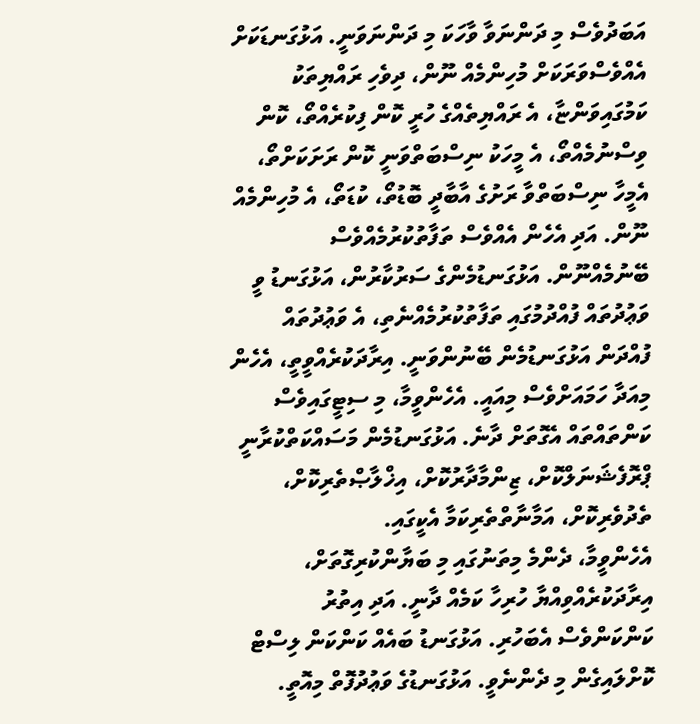އަބަދުވެސް މި ދަންނަވާ ވާހަކަ މި ދަންނަވަނީ. އަޅުގަނޑަކަށް އެއްވެސްވަރަކަށް މުހިންމެއް ނޫން، ދިވެހި ރައްޔިތަކު ކަމުގައިވަންޏާ، އެ ރައްޔިތެއްގެ ހުރީ ކޮން ފިކުރެއްތޯ، ކޮން ވިސްނުމެއްތޯ، އެ މީހަކު ނިސްބަތްވަނީ ކޮން ރަށަކަށްތޯ، އެމީހާ ނިސްބަތްވާ ރަށުގެ އާބާދީ ބޮޑުތޯ، ކުޑަތޯ، އެ މުހިންމެއް ނޫން. އަދި އެހެން އެއްވެސް ތަފާތުކުރުމެއްވެސް ބޭނުމެއްނޫން. އަޅުގަނޑުމެންގެ ސަރުކާރުން، އަޅުގަނޑު ވީ ވަޢުދުތައް ފުއްދުމުގައި ތަފާތުކުރުމެއްނެތި، އެ ވަޢުދުތައް ފުއްދަން އަޅުގަނޑުމެން ބޭނުންވަނީ. އިރާދަކުރެއްވީތީ، އެހެން މިއަދާ ހަމައަށްވެސް މިއައީ. އެހެންވީމާ، މި ސިޓީގައިވެސް ކަންތައްތައް އެގޮތަށް ދާނެ. އަޅުގަނޑުމެން މަސައްކަތްކުރާނީ ޕްރޮފެޝަނަލްކޮށް، ޒިންމާދާރުކޮށް، އިޚްލާޞްތެރިކޮށް، ތެދުވެރިކޮށް، އަމާނާތްތެރިކަމާ އެކީގައި.
އެހެންވީމާ، ދެންމެ މިތަނުގައި މި ބަޔާންކުރިގޮތަށް، އިރާދަކުރެއްވިއްޔާ ހުރިހާ ކަމެއް ދާނީ. އަދި އިތުރު ކަންކަންވެސް އެބަހުރި. އަޅުގަނޑު ބައެއް ކަންކަން ލިސްޓް ކޮށްލައިގެން މި ދެންނެވީ. އަޅުގަނޑުގެ ވަޢުދުފޮތް މިއޮތީ.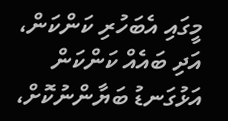މީގައި އެބަހުރި ކަންކަން، އަދި ބައެއް ކަންކަން އަޅުގަނޑު ބަޔާންނުކޮށް،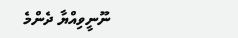ނޫނީވިއްޔާ ދެންމެ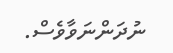ނުދަންނަވާވެސް.